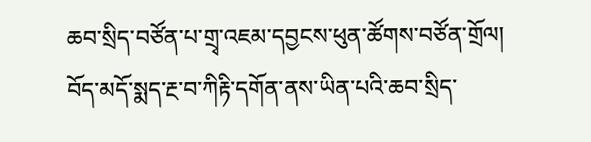ཆབ་སྲིད་བཙོན་པ་གྲྭ་འཇམ་དབྱངས་ཕུན་ཚོགས་བཙོན་གྲོལ།
བོད་མདོ་སྨད་རྔ་བ་ཀིརྟི་དགོན་ནས་ཡིན་པའི་ཆབ་སྲིད་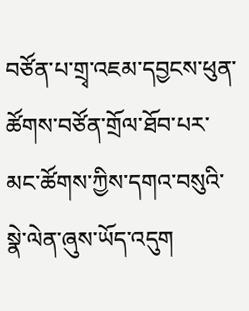བཙོན་པ་གྲྭ་འཇམ་དབྱངས་ཕུན་ཚོགས་བཙོན་གྲོལ་ཐོབ་པར་མང་ཚོགས་ཀྱིས་དགའ་བསུའི་སྣེ་ལེན་ཞུས་ཡོད་འདུག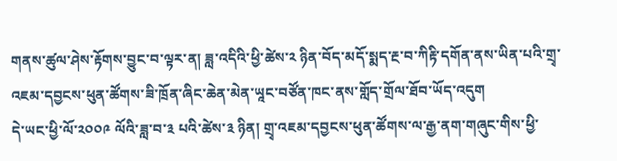གནས་ཚུལ་ཤེས་རྟོགས་བྱུང་བ་ལྟར་ན། ཟླ་འདིའི་ཕྱི་ཚེས་༢ ཉིན་བོད་མདོ་སྨད་རྔ་བ་ཀིརྟི་དགོན་ནས་ཡིན་པའི་གྲྭ་འཇམ་དབྱངས་ཕུན་ཚོགས་ཟི་ཁྲོན་ཞིང་ཆེན་མེན་ཡཱང་བཙོན་ཁང་ནས་གློད་གྲོལ་ཐོབ་ཡོད་འདུག
དེ་ཡང་ཕྱི་ལོ་༢༠༠༩ ལོའི་ཟླ་བ་༣ པའི་ཚེས་༣ ཉིན། གྲྭ་འཇམ་དབྱངས་ཕུན་ཚོགས་ལ་རྒྱ་ནག་གཞུང་གིས་ཕྱི་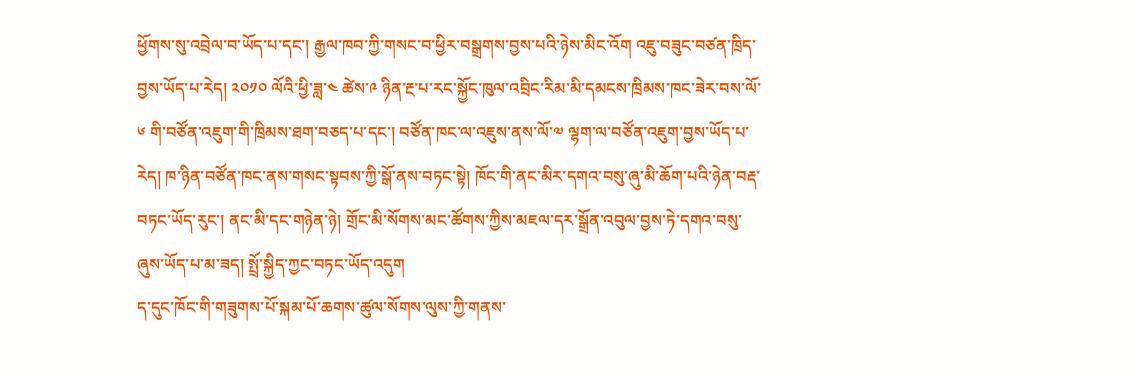ཕྱོགས་སུ་འབྲེལ་བ་ཡོད་པ་དང་། རྒྱལ་ཁབ་ཀྱི་གསང་བ་ཕྱིར་བསྒྲགས་བྱས་པའི་ཉེས་མིང་འོག འཇུ་བཟུང་བཙན་ཁྲིད་བྱས་ཡོད་པ་རེད། ༢༠༡༠ ལོའི་ཕྱི་ཟླ་༤ ཚེས་༩ ཉིན་རྔ་པ་རང་སྐྱོང་ཁུལ་འབྲིང་རིམ་མི་དམངས་ཁྲིམས་ཁང་ཟེར་བས་ལོ་༦ གི་བཙོན་འཇུག་གི་ཁྲིམས་ཐག་བཅད་པ་དང་། བཙོན་ཁང་ལ་འཇུས་ནས་ལོ་༧ ལྷག་ལ་བཙོན་འཇུག་བྱས་ཡོད་པ་རེད། ཁ་ཉིན་བཙོན་ཁང་ནས་གསང་སྟབས་ཀྱི་སྒོ་ནས་བཏང་སྟེ། ཁོང་གི་ནང་མིར་དགའ་བསུ་ཞུ་མི་ཆོག་པའི་ཉེན་བརྡ་བཏང་ཡོད་རུང་། ནང་མི་དང་གཉེན་ཉེ། གྲོང་མི་སོགས་མང་ཚོགས་ཀྱིས་མཇལ་དར་སྒྲོན་འབུལ་བྱས་ཏེ་དགའ་བསུ་ཞུས་ཡོད་པ་མ་ཟད། སྤྲོ་སྐྱིད་ཀྱང་བཏང་ཡོད་འདུག
ད་དུང་ཁོང་གི་གཟུགས་པོ་སྐམ་པོ་ཆགས་ཚུལ་སོགས་ལུས་ཀྱི་གནས་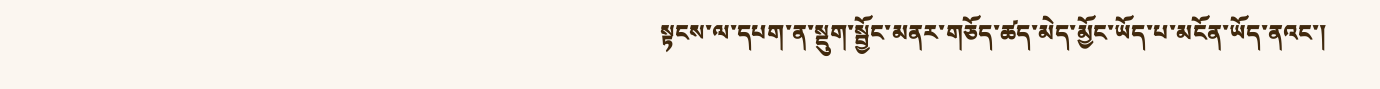སྟངས་ལ་དཔག་ན་སྡུག་སྦྱོང་མནར་གཅོད་ཚད་མེད་མྱོང་ཡོད་པ་མངོན་ཡོད་ནའང་།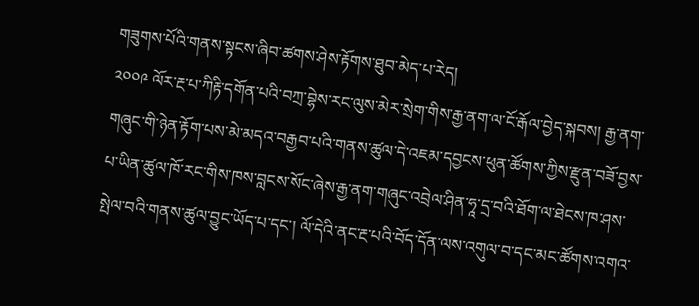གཟུགས་པོའི་གནས་སྟངས་ཞིབ་ཚགས་ཤེས་རྟོགས་ཐུབ་མེད་པ་རེད།
༢༠༠༩ ལོར་རྔ་པ་ཀིརྟི་དགོན་པའི་བཀྲ་བྷེས་རང་ལུས་མེར་སྲེག་གིས་རྒྱ་ནག་ལ་ངོ་རྒོལ་བྱེད་སྐབས། རྒྱ་ནག་གཞུང་གི་ཉེན་རྟོག་པས་མེ་མདའ་བརྒྱབ་པའི་གནས་ཚུལ་དེ་འཇམ་དབྱངས་ཕུན་ཚོགས་ཀྱིས་རྫུན་བཟོ་བྱས་པ་ཡིན་ཚུལ་ཁོ་རང་གིས་ཁས་བླངས་སོང་ཞེས་རྒྱ་ནག་གཞུང་འབྲེལ་ཤིན་ཧཱ་དྲ་བའི་ཐོག་ལ་ཐེངས་ཁ་ཤས་སྤེལ་བའི་གནས་ཚུལ་བྱུང་ཡོད་པ་དང་། ལོ་དེའི་ནང་རྔ་པའི་བོད་དོན་ལས་འགུལ་བ་དང་མང་ཚོགས་འགའ་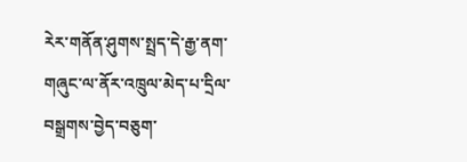རེར་གནོན་ཤུགས་སྤྲད་དེ་རྒྱ་ནག་གཞུང་ལ་ནོར་འཁྲུལ་མེད་པ་དྲིལ་བསྒྲགས་བྱེད་བཅུག་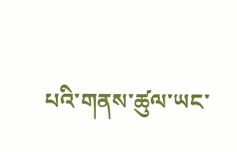པའི་གནས་ཚུལ་ཡང་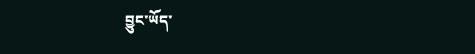བྱུང་ཡོད་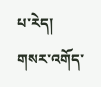པ་རེད།
གསར་འགོད་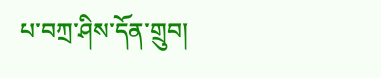པ་བཀྲ་ཤིས་དོན་གྲུབ།